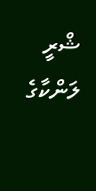ޝްރީ ލަންކާގެ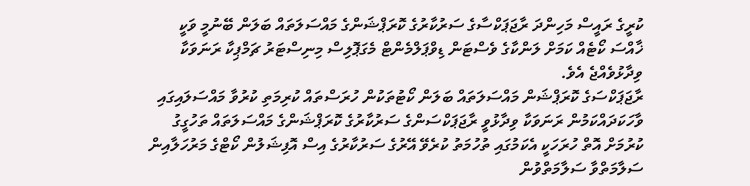ކުރީގެ ރައީސް މަހިންދަ ރާޖަޕަކްސާގެ ސަރުކާރުގެ ކޮރަޕްޝަންގެ މައްސަލަތައް ބަލަން ބޭނުމީ ވަކީ ޚާއްސަ ކޯޓެއް ކަމަށް ލަންކާގެ ވެސްޓަން ޑިވްޕަލްމެންޓް މެގަޕޮލިސް މިނިސްޓަރު ޗަމްޕިކާ ރަނަވަކާ ވިދާޅުވެއްޖެ އެވެ.
ރާޖަޕަކްސަގެ ކޮރަޕްޝަން މައްސަލަތައް ބަލަން ކޯޓުތަކުން ހުރަސްތައް ކުރިމަތި ކުރުވާ މައްސަލައިގައި ވާހަކަދައްކަމުން ރަނަވަކާ ވިދާޅުވީ ރާޖަޕަކްސަންގެ ސަރުކާރުގެ ކޮރަޕްޝަންގެ މައްސަލަތައް ތަހުގީގު ކުރުމަށް އޮތް ހުރަހަކީ އެކަމުގައި ތުހުމަތު ކުރެވޭ އޭރުގެ ސަރުކާރުގެ އިސް އޮފިޝަލުން ކޯޓްގެ މަރުހަލާއިން ސަލާމަތްވާ ސަލާމަތްވުން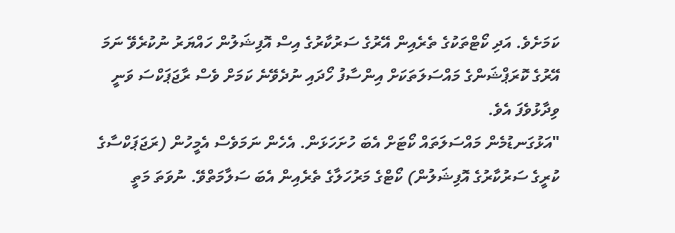ކަމަށެވެ. އަދި ކޯޓްތަކުގެ ތެރެއިން އޭރުގެ ސަރުކާރުގެ އިސް އޮފިޝަލުން ހައްޔަރު ނުކުރެވޭ ނަމަ އޭރުގެ ކޮރަޕްޝަންގެ މައްސަލަތަކަށް އިންސާފު ހޯދައި ނުދެވޭނެ ކަމަށް ވެސް ރާޖަޕަކްސަ ވަނީ ވިދާޅުވެފަ އެވެ.
"އަޅުގަނޑުމެން މައްސަލަތައް ކޯޓަށް އެބަ ހުށަހަޅަން. އެހެން ނަމަވެސް އެމީހުން (ރަޖަޕަކްސާގެ ކުރީގެ ސަރުކާރުގެ އޮފިޝަލުން) ކޯޓްގެ މަރުހަލާގެ ތެރެއިން އެބަ ސަލާމަތްވޭ. ނުވަތަ މަތީ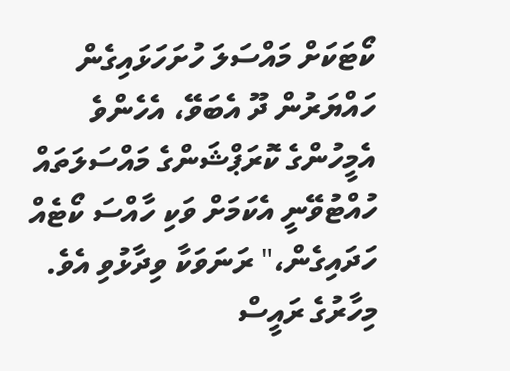ކޯޓަކަށް މައްސަލަ ހުށަހަޅައިގެން ހައްޔަރުން ދޫ އެބަވޭ، އެހެންވެ އެމީހުންގެ ކޮރަޕްޝަންގެ މައްސަލަތައް ހުއްޓުވޭނީ އެކަމަށް ވަކި ހާއްސަ ކޯޓެއް ހަދައިގެން،" ރަނަވަކާ ވިދާޅުވި އެވެ.
މިހާރުގެ ރައީސް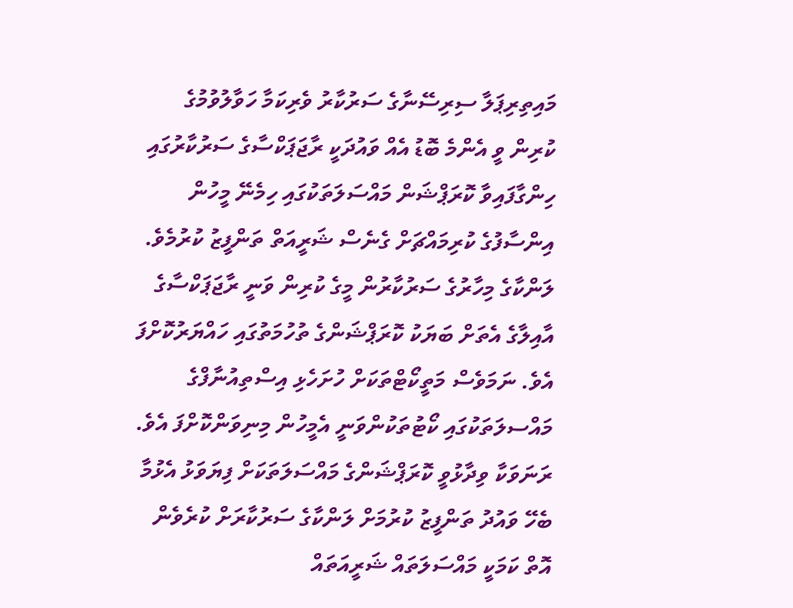މައިތިރިޕަލާ ސިރިސޭނާގެ ސަރުކާރު ވެރިކަމާ ހަވާލުވުމުގެ ކުރިން ވީ އެންމެ ބޮޑު އެއް ވައުދަކީ ރާޖަޕަކްސާގެ ސަރުކާރުގައި ހިންގާފައިވާ ކޮރަޕްޝަން މައްސަލަތަކުގައި ހިމެނޭ މީހުން އިންސާފުގެ ކުރިމައްޗަށް ގެނެސް ޝަރީއަތް ތަންފީޒު ކުރުމެވެ. ލަންކާގެ މިހާރުގެ ސަރުކާރުން މީގެ ކުރިން ވަނީ ރާޖަޕަކްސާގެ އާއިލާގެ އެތަށް ބަޔަކު ކޮރަޕްޝަންގެ ތުހުމަތުގައި ހައްޔަރުކޮށްފަ އެވެ. ނަމަވެސް މަތީކޯޓްތަކަށް ހުށަހެޅި އިސްތިއުނާފްގެ މައްސލަތަކުގައި ކޯޓުތަކުންވަނީ އެމީހުން މިނިވަންކޮށްފަ އެވެ.
ރަނަވަކާ ވިދާޅުވީ ކޮރަޕްޝަންގެ މައްސަލަތަކަށް ފިޔަވަޅު އެޅުމާ ބެހޭ ވައުދު ތަންފީޒު ކުރުމަށް ލަންކާގެ ސަރުކާރަށް ކުރެވެން އޮތް ކަމަކީ މައްސަލަތައް ޝަރީއަތައް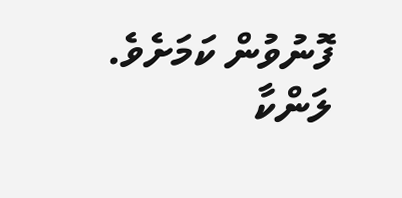ފޮނުވުން ކަމަށެވެ. ލަންކާ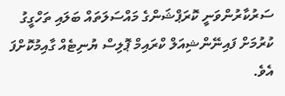ސަރުކާރުންވަނީ ކޮރަޕްޝަންގެ މައްސަލަތައް ބަލައި ތަހްގީގު ކުރުމަށް ފައިނޭންޝިއަލް ކްރައިމް ޕޮލިސް ޔުނިޓެއް ގާއިމުކޮށްފަ އެވެ.